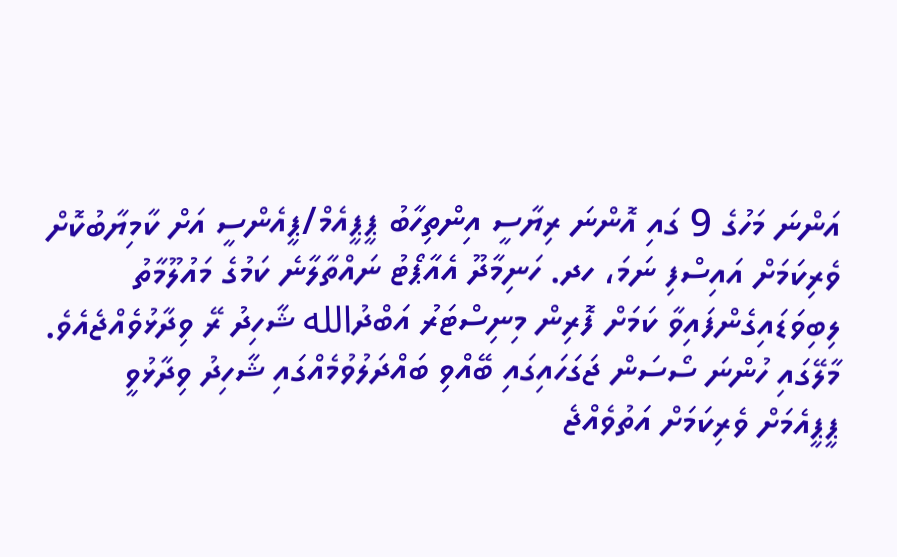އަންނަ މަހުގެ 9 ގައި އޮންނަ ރިޔާސީ އިންތިހާބު ޕީޕީއެމް/ޕީއެންސީ އަށް ކާމިޔާބުކޮށް ވެރިކަމަށް އައިސްފި ނަމަ، ހދ. ހަނިމާދޫ އެއާޕޯޓު ނައްތާލާނެ ކަމުގެ މައުލޫމާތު ލިބިވަޑައިގެންފައިވާ ކަމަށް ފޮރިން މިނިސްޓަރު އަބްދުالله ޝާހިދު ރޭ ވިދާޅުވެއްޖެއެވެ.
މާލޭގައި ހުންނަ ސޯސަން ޖަގަހައިގައި ބޭއްވި ބައްދަލުވުމެއްގައި ޝާހިދު ވިދާޅުވީ ޕީޕީއެމަށް ވެރިކަމަށް އަތުވެއްޖެ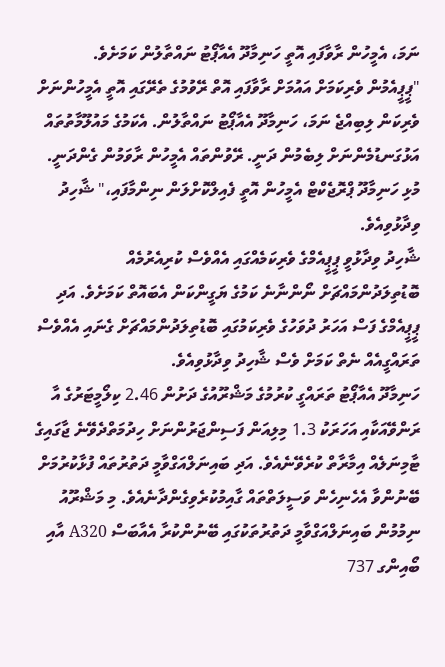ނަމަ، އެމީހުން ރާވާފައި އޮތީ ހަނިމާދޫ އެއާޕޯޓު ނައްތާލުން ކަމަށެވެ.
"ޕީޕީއެމުން ވެރިކަމަށް އައުމަށް ރާވާފައި އޮތް ރޭވުމުގެ ތެރޭގައި އޮތީ އެމީހުންނަށް ވެރިކަން ލިބިއްޖެ ނަމަ، ހަނިމާދޫ އެއާޕޯޓު ނައްތާލުން. އެކަމުގެ މައުލޫމާތުތައް އަޅުގަނޑުމެންނަށް ލިބެމުން ދަނީ. ރޭވުންތައް އެމީހުން ރާވަމުން ގެންދަނީ. މުޅި ހަނިމާދޫ ޕްރޮޖެކްޓް އެމީހުން އޮތީ ފެއިލްކޮށްލަން ނިންމާފައި،" ޝާހިދު ވިދާޅުވިއެވެ.
ޝާހިދު ވިދާޅުވީ ޕީޕީއެމްގެ ވެރިކަމެއްގައި އެއްވެސް ކުރިއެރުމެއް ބޮޑުތިލަދުންމައްޗަށް ނޯންނާނެ ކަމުގެ ޔަގީންކަން އެބައޮތް ކަމަށެވެ. އަދި ޕީޕީއެމްގެ ފަސް އަހަރު ދުވަހުގެ ވެރިކަމުގައި ބޮޑުތިލަދުންމައްޗަށް ގެނައި އެއްވެސް ތަރައްގީއެއް ނެތް ކަމަށް ވެސް ޝާހިދު ވިދާޅުވިއެވެ.
ހަނިމާދޫ އެއާޕޯޓު ތަރައްގީ ކުރުމުގެ މަޝްރޫއުގެ ދަށުން 2.46 ކިލޯމީޓަރުގެ އާ ރަންވޭއަކާއި އަހަރަކު 1.3 މިލިއަން ފަސިންޖަރުންނަށް ހިދުމަތްދެވޭނެ ޖާގައިގެ ޓާމިނަލެއް އިމާރާތް ކުރެވޭނެއެވެ. އަދި ބައިނަލްއަގްވާމީ ދަތުރުތައް ފުޅާކުރުމަށް ބޭނުންވާ އެހެނިހެން ވަސީލަތްތައް ގާއިމުކުރެވިގެންދާނެއެވެ. މި މަޝްރޫއު ނިމުމުން ބައިނަލްއަގްވާމީ ދަތުރުތަކުގައި ބޭނުންކުރާ އެއާބަސް A320 އާއި ބޯއިންގ 737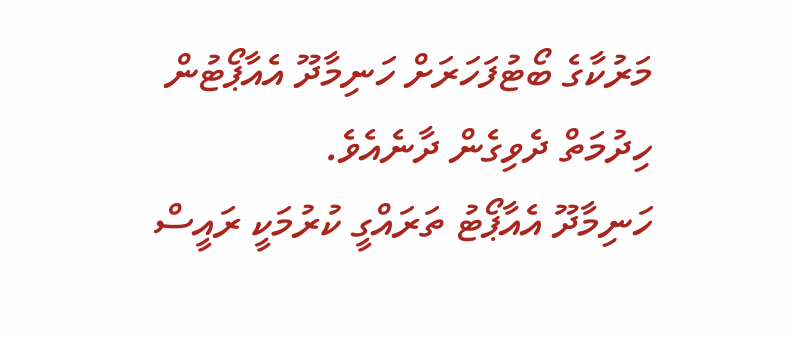މަރުކާގެ ބޯޓުފަހަރަށް ހަނިމާދޫ އެއާޕޯޓުން ހިދުމަތް ދެވިގެން ދާނެއެވެ.
ހަނިމާދޫ އެއާޕޯޓު ތަރައްގީ ކުރުމަކީ ރައީސް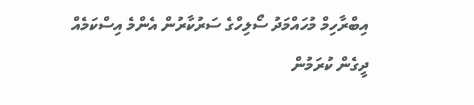އިބްރާހިމް މުހައްމަދު ސޯލިހްގެ ސަރުކާރުން އެންމެ އިސްކަމެއް ދީގެން ކުރަމުން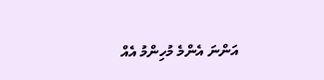އަންނަ އެންމެ މުހިންމު އެއް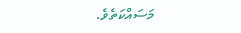މަސައްކަތެވެ.